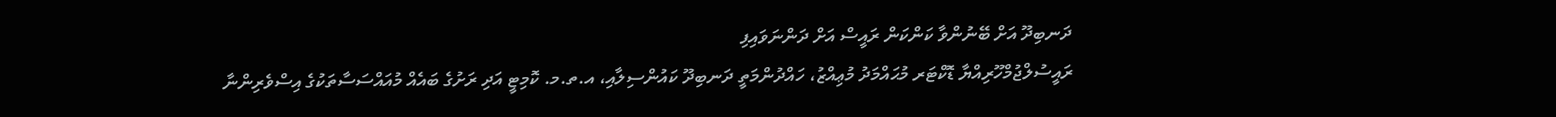ދަނބިދޫ އަށް ބޭނުންވާ ކަންކަން ރައީސް އަށް ދަންނަވައިފި
ރައީސުލްޖުމްހޫރިއްޔާ ޑޮކްޓަރ މުޙައްމަދު މުޢިއްޒު، ހައްދުންމަތީ ދަނބިދޫ ކައުންސިލާއި، އ.ތ.މ. ކޮމިޓީ އަދި ރަށުގެ ބައެއް މުއައްސަސާތަކުގެ އިސްވެރިންނާ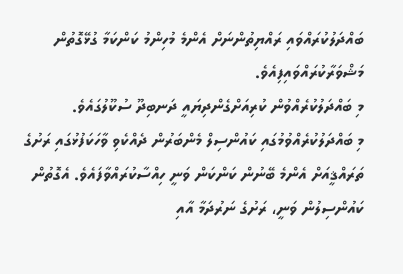ބައްދަލުކުރައްވައި ރައްޔިތުންނަށް އެންމެ މުހިންމު ކަންކަމާ ގުޅޭގޮތުން މަޝްވަރާކުރައްވައިފިއެވެ.
މި ބައްދަލުކުރެއްވުން ކުރިއަށްގެންދިޔައީ ދަނބިދޫ ސުކޫލުގައެވެ.
މި ބައްދަލުކުރެއްވުމުގައި ކައުންސިލް މެންބަރުން ދެއްކެވި ވާހަކަފުޅުގައި ރަށުގެ ތަރައްޤީއަށް އެންމެ ބޭނުން ކަންކަން ވަނީ ހިއްސާކުރައްވާފައެވެ. އެގޮތުން ކައުންސިލުން ވަނީ، ރަށުގެ ނަރުދަމާ އާއި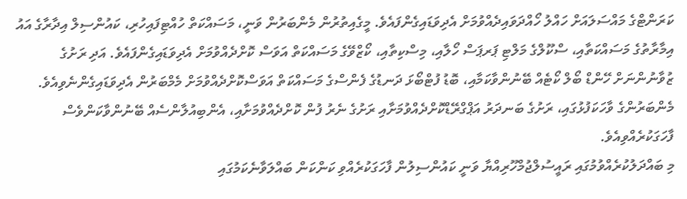ކަރަންޓްގެ މައްސަލައަށް ހައްލު ހޯއްދަވައިދެއްވުމަށް އެދިވަޑައިގެންފައެވެ. މީގެއިތުރުން މެންބަރުން ވަނީ، މަސައްކަތް ހުއްޓިފައިހުރި، ކައުންސިލް އިދާރާގެ އައު އިމާރާތުގެ މަސައްކަތާއި، ސްކޫލްގެ މަލްޓި ޕަރޕަސް ހޯލާއި، މިސްކިތާއި، ކޯޒްވޭގެ މަސައްކަތް އަވަސް ކޮށްދެއްވުމަށް އެދިވަޑައިގެންފައެވެ. އަދި ރަށުގެ ޒުވާނުންނަށް ހޭންޑް ބޯލް ކޯޓެއް ބޭނުންވާކަމާއި، ބޮޑު ފުޓްބޯޅަ ދަނޑުގެ ފެންސްގެ މަސައްކަތް އަވަސްކޮށްދެއްވުމަށް މެމްބަރުން އެދިވަޑައިގެންނެވިއެވެ. މެންބަރުންގެ ވާހަކަފުޅުގައި، ރަށުގެ ބަނދަރު އަޕްގްރޭޑްކޮށްދެއްވުމަށާއި ރަށުގެ ނެރު ފުން ކޮށްދެއްވުމަށާއި، އެންބިއުލާންސެއް ބޭނުންވާކަންވެސް ފާހަގަކުރެއްވިއެވެ.
މި ބައްދަލުކުރެއްވުމުގައި ރައީސުލްޖުމްހޫރިއްޔާ ވަނީ ކައުންސިލުން ފާހަގަކުރެއްވި ކަންކަން ބައްލަވާނެކަމުގައި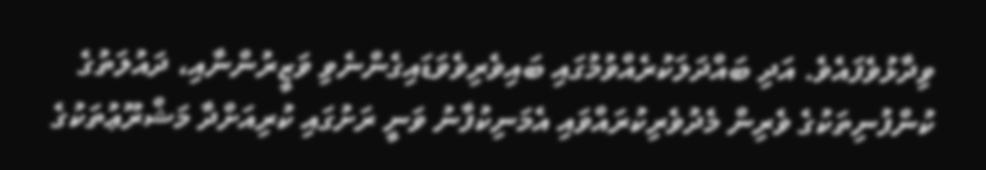ވިދާޅުވެފައެވެ. އަދި ބައްދަލަކުރެއްވުމުގައި ބައިވެރިވެވަޑައިގެންނެވި ވަޒީރުންނާއި، ދައުލަތުގެ ކުންފުނިތަކުގެ ވެރިން މެދުވެރިކުރައްވައި އެމަނިކުފާނު ވަނީ ރަށުގައި ކުރިއަށްދާ މަޝްރޫޢުތަކުގެ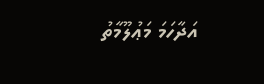އަދާހަމަ މަޢުލޫމާތު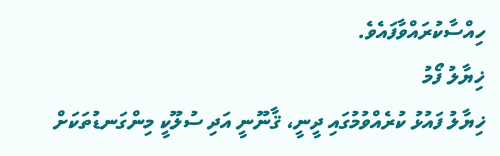ހިއްސާކުރައްވާފައެވެ.
ޚިޔާލު ފޯމު
ޚިޔާލު ފައުޅު ކުރެއްވުމުގައި ދީނީ، ޤާނޫނީ އަދި ސުލޫކީ މިންގަނޑުތަކަށް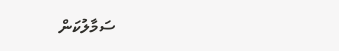ސަމާލުކަން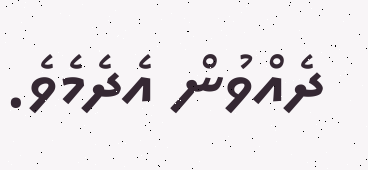ދެއްވުން އެދެމެވެ.